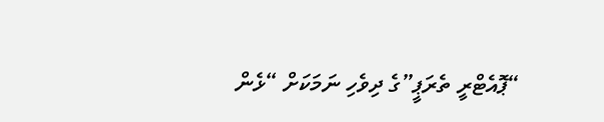“ޕޮއެޓްރީ ތެރަޕީ”ގެ ދިވެހި ނަމަކަށް “ޅެން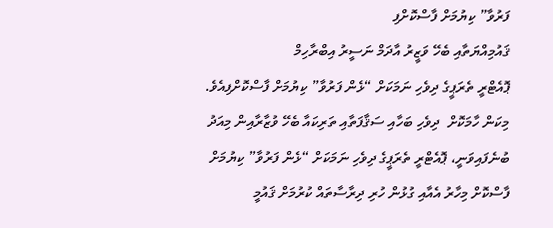ފަރުވާ” ކިޔުމަށް ފާސްކޮށްފި
ޤައުމިއްޔަތާއި ބެހޭ ވަޒީރު އާދަމް ނަސީރު އިބްރާހިމް
ޕޮއެޓްރީ ތެރަޕީގެ ދިވެހި ނަމަކަށް “ޅެން ފަރުވާ” ކިޔުމަށް ފާސްކޮށްފިއެވެ.
މިކަން ހާމަކޮށް  ދިވެހި ބަހާއި ސަޤާފަތާއި ތަރިކައާ ބެހޭ ވުޒާރާއިން މިއަދު ބުނެފައިވަނީ، ޕޮއެޓްރީ ތެރަޕީގެ ދިވެހި ނަމަކަށް “ޅެން ފަރުވާ” ކިޔުމަށް ފާސްކޮށް މިހާރު އެއާއި ގުޅުން ހުރި ދިރާސާތައް ކުރުމަށް ޤައުމީ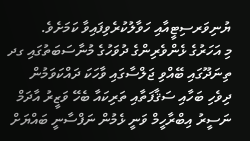ޔުނިވަރސިޓީއާއި ހަވާލުކުރެވިފައިވާ ކަމަށެވެ.
މި އަހަރުގެ ޅެންވެރިންގެ ދުވަހުގެ މުނާސަބަތުގައި ގދ ތިނަދޫގައި ބޭއްވި ޖަލްސާގައި ވާހަކަ ދައްކަވަމުން   ދިވެހި ބަހާއި ސަޤާފަތާއި ތަރިކައާ ބެހޭ ވަޒީރު އާދަމް ނަސީރު އިބްރާހީމް ވަނީ ޅެމުން ނަފްސާނީ ބައްޔަށް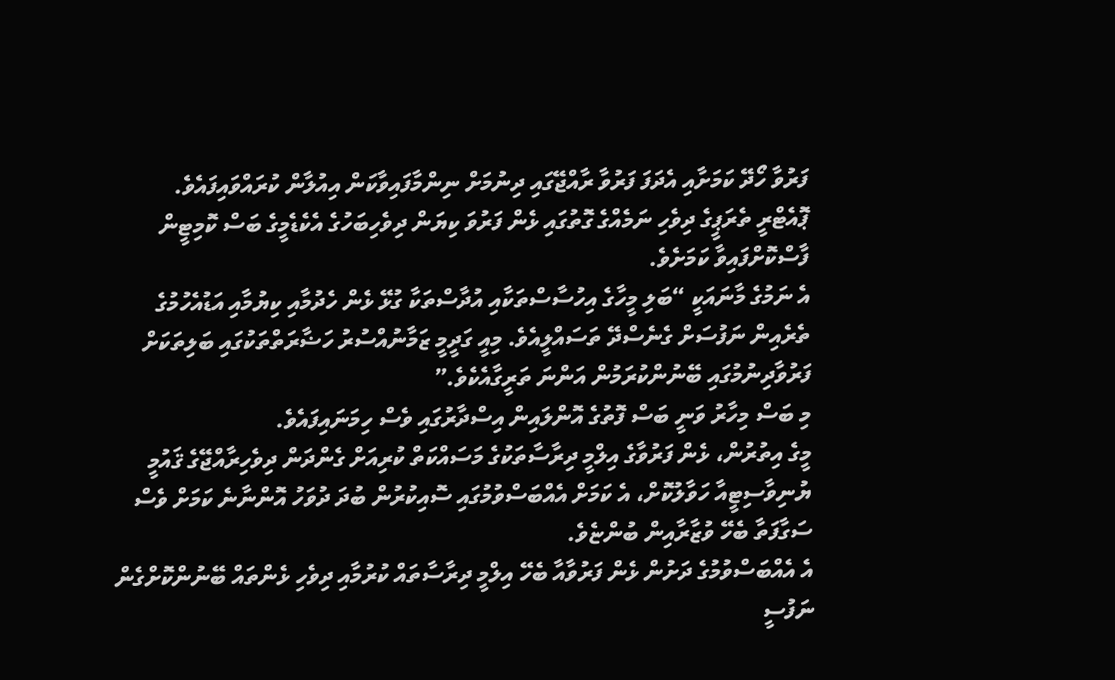ފަރުވާ ހޯދޭ ކަމަށާއި އެދަފަ ފަރުވާ ރާއްޖޭގައި ދިނުމަށް ނިންމާފައިވާކަން އިއުލާން ކުރައްވައިފައެވެ.
ޕޮއެޓްރީ ތެރަޕީގެ ދިވެހި ނަމެއްގެ ގޮތުގައި ޅެން ފަރުވަ ކިޔަން ދިވެހިބަހުގެ އެކެޑެމީގެ ބަސް ކޮމިޓީން ފާސްކޮށްފައިވާ ކަމަށެވެ.
އެ ނަމުގެ މާނައަކީ “ބަލި މީހާގެ އިހުސާސްތަކާއި އުދާސްތަކާ ގުޅޭ ޅެން ހެދުމާއި ކިޔުމާއި އަޑުއެހުމުގެ ތެރެއިން ނަފުސަށް ގެނެސްދޭ ތަސައްލީއެވެ. މިއީ ގަދީމީ ޒަމާނުއްސުރު ހަޟާރަތްތަކުގައި ބަލިތަކަށް ފަރުވާދިނުމުގައި ބޭނުންކުރަމުން އަންނަ ތަރީގާއެކެވެ.”
މި ބަސް މިހާރު ވަނީ ބަސް ފޮތުގެ އޮންލައިން އިސްދާރުގައި ވެސް ހިމަނައިފައެވެ.
މީގެ އިތުރުން، ޅެން ފަރުވާގެ އިލްމީ ދިރާސާތަކުގެ މަސައްކަތް ކުރިއަށް ގެންދަން ދިވެހިރާއްޖޭގެ ޤައުމީ ޔުނިވާސިޓީއާ ހަވާލުކޮށް، އެ ކަމަށް އެއްބަސްވުމުގައި ސޮއިކުރުން ބުދަ ދުވަހު އޮންނާނެ ކަމަށް ވެސް ސަގާފަތާ ބެހޭ ވުޒާރާއިން ބުންޏެވެ.
އެ އެއްބަސްވުމުގެ ދަށުން ޅެން ފަރުވާއާ ބެހޭ އިލްމީ ދިރާސާތައް ކުރުމާއި ދިވެހި ޅެންތައް ބޭނުންކޮށްގެން ނަފުސީ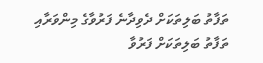ތަފާތު ބަލިތަކަށް ދެވިދާނެ ފަރުވާގެ މިންވަރާއި ތަފާތު ބަލިތަކަށް ފަރުވާ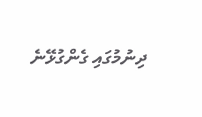ދިނުމުގައި ގެންގުޅޭނެ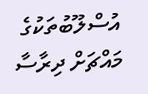އުސްލޫބުތަކުގެ މައްޗަށް ދިރާސާ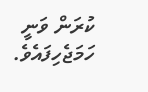ކުރަން ވަނީ ހަމަޖެހިފައެވެ.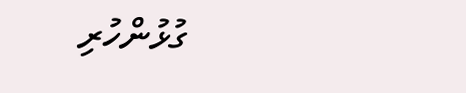ގުޅުންހުރި